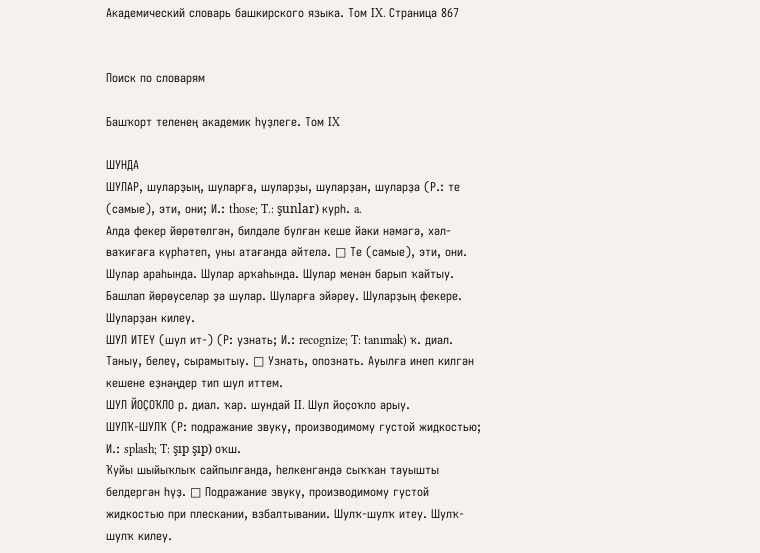Академический словарь башкирского языка. Том IX. Страница 867


Поиск по словарям

Башҡорт теленең академик һүҙлеге. Том IX

ШУНДА
ШУЛАР, шуларҙың, шуларға, шуларҙы, шуларҙан, шуларҙа (Р.: те (самые), эти, они; И.: those; T.: şunlar) курһ. a.
Алда фекер йөрөтөлгән, билдәле булған кеше йәки нәмәгә, хәл-ваҡиғаға күрһәтеп, уны атағанда әйтелә. □ Те (самые), эти, они. Шулар араһында. Шулар арҡаһында. Шулар менән барып ҡайтыу. Башлап йөрөуселәр ҙә шулар. Шуларға эйәреу. Шуларҙың фекере. Шуларҙан килеу.
ШУЛ ИТЕҮ (шул ит-) (Р: узнать; И.: recognize; T: tanımak) ҡ. диал.
Таныу, белеү, сырамытыу. □ Узнать, опознать. Ауылға инеп килгән кешене еҙнәңдер тип шул иттем.
ШУЛ ЙОҪОҠЛО р. диал. ҡар. шундай II. Шул йоҫоҡло арыу.
ШУЛҠ-ШУЛҠ (Р: подражание звуку, производимому густой жидкостью; И.: splash; T: şıp şıp) оҡш.
Ҡуйы шыйыҡлыҡ сайпылғанда, һелкенгәндә сыҡҡан тауышты белдергән һүҙ. □ Подражание звуку, производимому густой жидкостью при плескании, взбалтывании. Шулҡ-шулҡ итеу. Шулҡ-шулҡ килеу.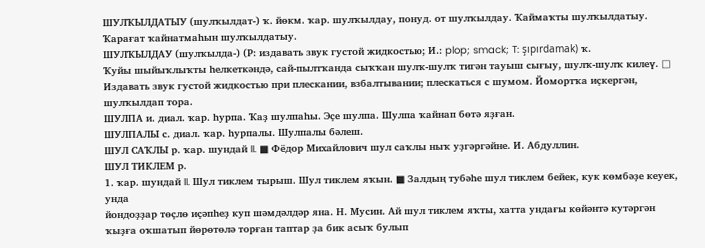ШУЛҠЫЛДАТЫУ (шулҡылдат-) ҡ. йөкм. ҡар. шулҡылдау, понуд. от шулҡылдау. Ҡаймаҡты шулҡылдатыу. Ҡарағат ҡайнатмаһын шулҡылдатыу.
ШУЛҠЫЛДАУ (шулҡылда-) (Р: издавать звук густой жидкостью; И.: plop; smack; T: şıpırdamak) ҡ.
Ҡуйы шыйыҡлыҡты һелкеткәндә, сай-пылтҡанда сыҡҡан шулҡ-шулҡ тигән тауыш сығыу, шулҡ-шулҡ килеү. □ Издавать звук густой жидкостью при плескании, взбалтывании; плескаться с шумом. Йомортҡа иҫкергән, шулҡылдап тора.
ШУЛПА и. диал. ҡар. һурпа. Ҡаҙ шулпаһы. Эҫе шулпа. Шулпа ҡайнап бөтә яҙған.
ШУЛПАЛЫ с. диал. ҡар. һурпалы. Шулпалы бәлеш.
ШУЛ САҠЛЫ р. ҡар. шундай II. ■ Фёдор Михайлович шул саҡлы ныҡ уҙгәргәйне. И. Абдуллин.
ШУЛ ТИКЛЕМ р.
1. ҡар. шундай II. Шул тиклем тырыш. Шул тиклем яҡын. ■ Залдың тубәһе шул тиклем бейек, кук көмбәҙе кеуек, унда
йондоҙҙар төҫлө иҫәпһеҙ куп шәмдәлдәр яна. Н. Мусин. Ай шул тиклем яҡты, хатта ундағы көйәнтә кутәргән ҡыҙға оҡшатып йөрөтөлә торған таптар ҙа бик асыҡ булып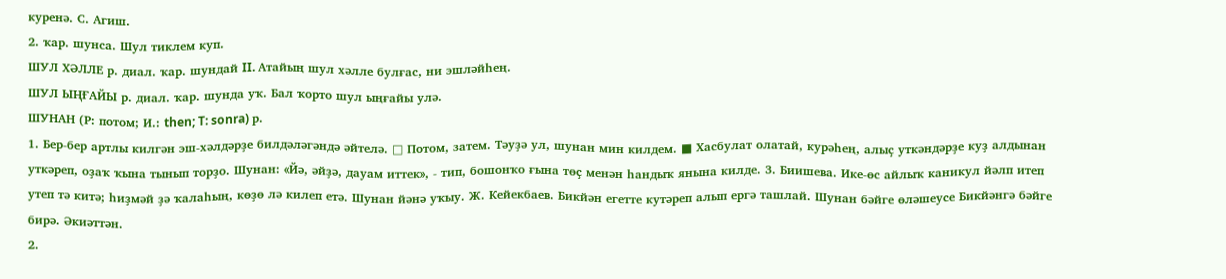куренә. С. Агиш.
2. ҡар. шунса. Шул тиклем куп.
ШУЛ ХӘЛЛЕ р. диал. ҡар. шундай II. Атайың шул хәлле булғас, ни эшләйһең.
ШУЛ ЫҢҒАЙЫ р. диал. ҡар. шунда уҡ. Бал ҡорто шул ыңғайы улә.
ШУНАН (Р: потом; И.: then; T: sonra) р.
1. Бер-бер артлы килгән эш-хәлдәрҙе билдәләгәндә әйтелә. □ Потом, затем. Тәуҙә ул, шунан мин килдем. ■ Хасбулат олатай, курәһең, алыҫ уткәндәрҙе куҙ алдынан уткәреп, оҙаҡ ҡына тынып торҙо. Шунан: «Йә, әйҙә, дауам иттек», - тип, бошонҡо ғына төҫ менән һандыҡ янына килде. 3. Биишева. Ике-өс айлыҡ каникул йәлп итеп утеп тә китә; һиҙмәй ҙә ҡалаһың, көҙө лә килеп етә. Шунан йәнә уҡыу. Ж. Кейекбаев. Бикйән егетте кутәреп алып ергә ташлай. Шунан бәйге өләшеусе Бикйәнгә бәйге бирә. Әкиәттән.
2.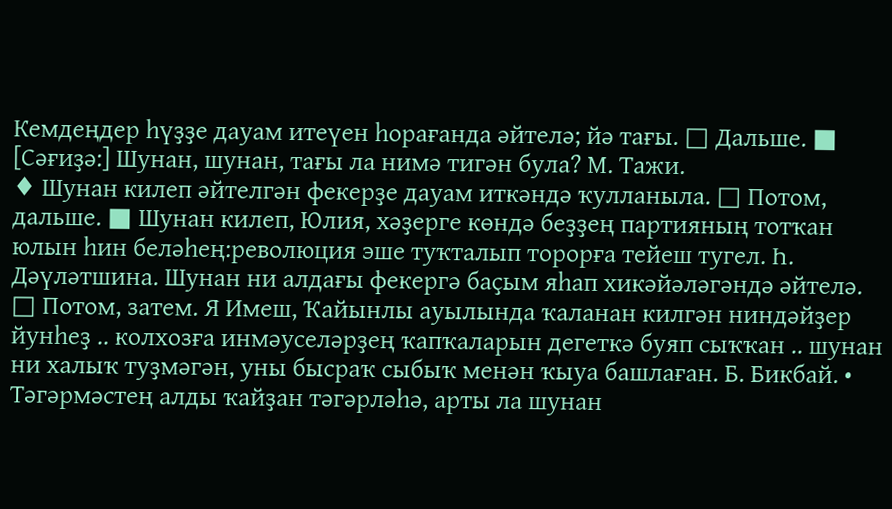Кемдеңдер һүҙҙе дауам итеүен һорағанда әйтелә; йә тағы. □ Дальше. ■ [Сәғиҙә:] Шунан, шунан, тағы ла нимә тигән була? М. Тажи.
♦ Шунан килеп әйтелгән фекерҙе дауам иткәндә ҡулланыла. □ Потом, дальше. ■ Шунан килеп, Юлия, хәҙерге көндә беҙҙең партияның тотҡан юлын һин беләһең:революция эше туҡталып торорға тейеш тугел. Һ. Дәүләтшина. Шунан ни алдағы фекергә баҫым яһап хикәйәләгәндә әйтелә. □ Потом, затем. Я Имеш, Ҡайынлы ауылында ҡаланан килгән ниндәйҙер йунһеҙ .. колхозға инмәуселәрҙең ҡапҡаларын дегеткә буяп сыҡҡан .. шунан ни халыҡ туҙмәгән, уны бысраҡ сыбыҡ менән ҡыуа башлаған. Б. Бикбай. • Тәгәрмәстең алды ҡайҙан тәгәрләһә, арты ла шунан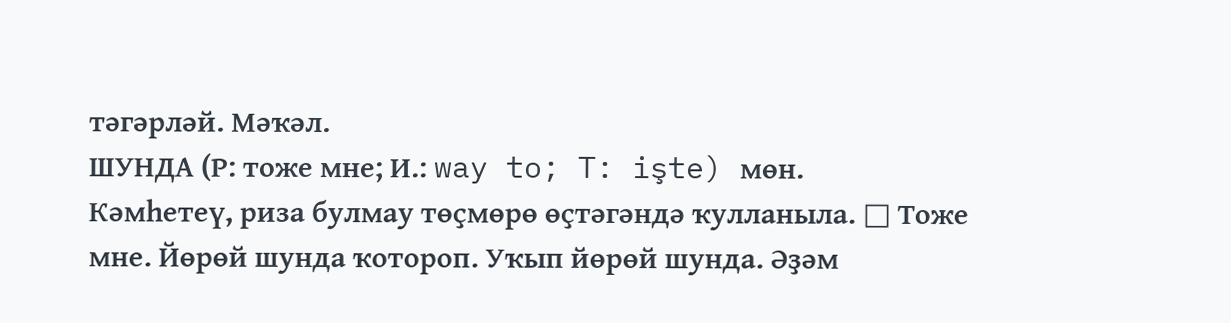тәгәрләй. Мәҡәл.
ШУНДА (Р: тоже мне; И.: way to; T: işte) мөн.
Кәмһетеү, риза булмау төҫмөрө өҫтәгәндә ҡулланыла. □ Тоже мне. Йөрөй шунда ҡотороп. Уҡып йөрөй шунда. Әҙәм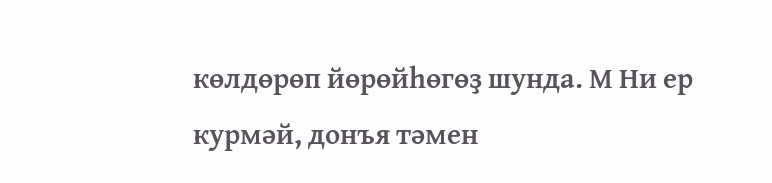көлдөрөп йөрөйһөгөҙ шунда. М Ни ер курмәй, донъя тәмен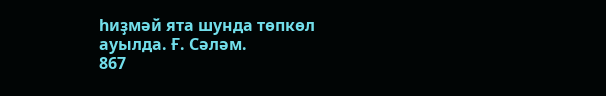һиҙмәй ята шунда төпкөл ауылда. Ғ. Сәләм.
867